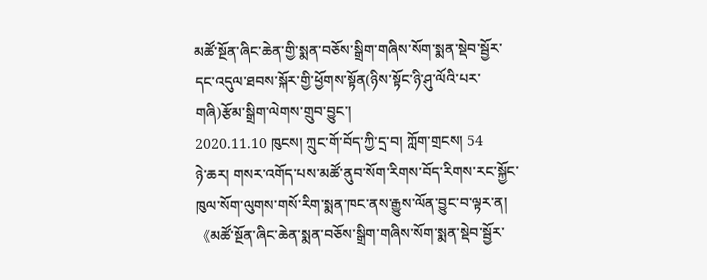མཚོ་སྔོན་ཞིང་ཆེན་གྱི་སྨན་བཅོས་སྒྲིག་གཞིས་སོག་སྨན་སྡེབ་སྦྱོར་དང་འདུལ་ཐབས་སྐོར་གྱི་ཕྱོགས་སྟོན(ཉིས་སྟོང་ཉི་ཤུ་ལོའི་པར་གཞི)རྩོམ་སྒྲིག་ལེགས་གྲུབ་བྱུང་།
2020.11.10 ཁུངས། ཀྲུང་གོ་བོད་ཀྱི་དྲ་བ། ཀློག་གྲངས། 54
ཉེ་ཆར། གསར་འགོད་པས་མཚོ་ནུབ་སོག་རིགས་བོད་རིགས་རང་སྐྱོང་ཁུལ་སོག་ལུགས་གསོ་རིག་སྨན་ཁང་ནས་རྒྱུས་ལོན་བྱུང་བ་ལྟར་ན། 《མཚོ་སྔོན་ཞིང་ཆེན་སྨན་བཅོས་སྒྲིག་གཞིས་སོག་སྨན་སྡེབ་སྦྱོར་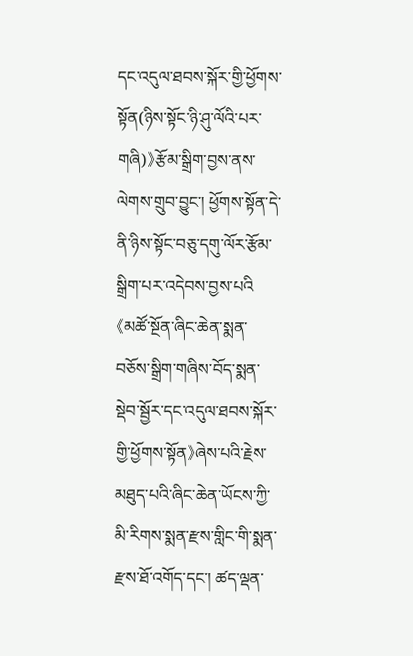དང་འདུལ་ཐབས་སྐོར་གྱི་ཕྱོགས་སྟོན(ཉིས་སྟོང་ཉི་ཤུ་ལོའི་པར་གཞི)》རྩོམ་སྒྲིག་བྱས་ནས་ལེགས་གྲུབ་བྱུང་། ཕྱོགས་སྟོན་དེ་ནི་ཉིས་སྟོང་བཅུ་དགུ་ལོར་རྩོམ་སྒྲིག་པར་འདེབས་བྱས་པའི《མཚོ་སྔོན་ཞིང་ཆེན་སྨན་བཅོས་སྒྲིག་གཞིས་བོད་སྨན་སྡེབ་སྦྱོར་དང་འདུལ་ཐབས་སྐོར་གྱི་ཕྱོགས་སྟོན》ཞེས་པའི་རྗེས་མཐུད་པའི་ཞིང་ཆེན་ཡོངས་ཀྱི་མི་རིགས་སྨན་རྫས་གླིང་གི་སྨན་རྫས་ཐོ་འགོད་དང་། ཚད་ལྡན་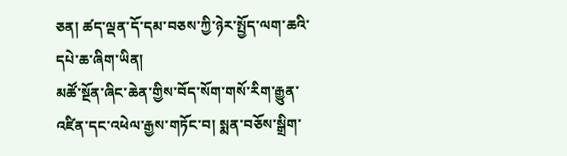ཅན། ཚད་ལྡན་དོ་དམ་བཅས་ཀྱི་ཉེར་སྤྱོད་ལག་ཆའི་དཔེ་ཆ་ཞིག་ཡིན།
མཚོ་སྔོན་ཞིང་ཆེན་གྱིས་བོད་སོག་གསོ་རིག་རྒྱུན་འཛིན་དང་འཕེལ་རྒྱས་གཏོང་བ། སྨན་བཅོས་སྒྲིག་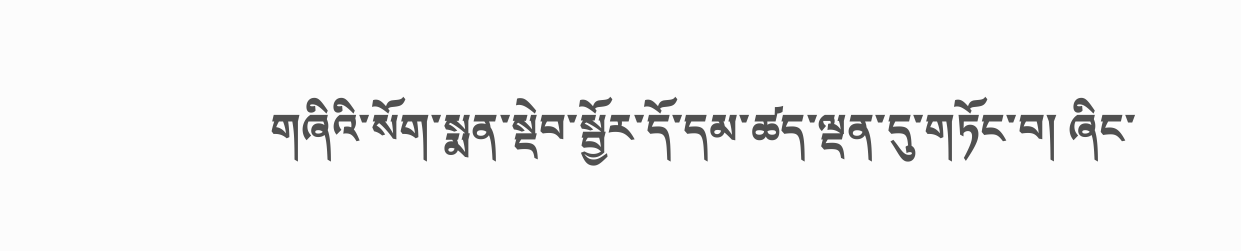གཞིའི་སོག་སྨན་སྡེབ་སྦྱོར་དོ་དམ་ཚད་ལྡན་དུ་གཏོང་བ། ཞིང་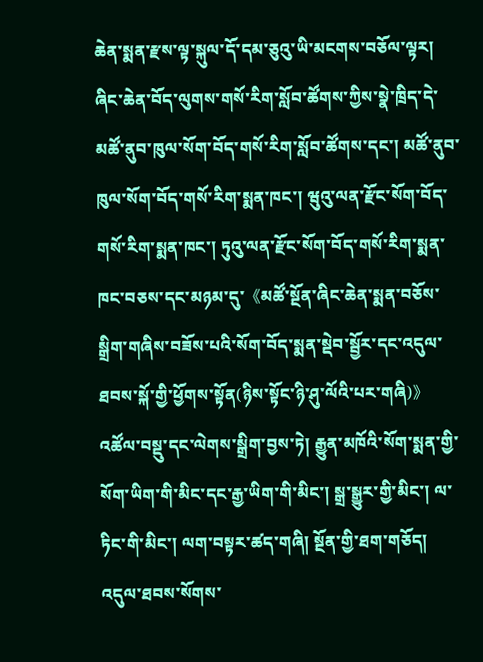ཆེན་སྨན་རྫས་ལྟ་སྐུལ་དོ་དམ་ཅུའུ་ཡི་མངགས་བཅོལ་ལྟར། ཞིང་ཆེན་བོད་ལུགས་གསོ་རིག་སློབ་ཚོགས་ཀྱིས་སྣེ་ཁྲིད་དེ་མཚོ་ནུབ་ཁུལ་སོག་བོད་གསོ་རིག་སློབ་ཚོགས་དང་། མཚོ་ནུབ་ཁུལ་སོག་བོད་གསོ་རིག་སྨན་ཁང་། ཝུའུ་ལན་རྫོང་སོག་བོད་གསོ་རིག་སྨན་ཁང་། ཏུའུ་ལན་རྫོང་སོག་བོད་གསོ་རིག་སྨན་ཁང་བཅས་དང་མཉམ་དུ་《མཚོ་སྔོན་ཞིང་ཆེན་སྨན་བཅོས་སྒྲིག་གཞིས་བཟོས་པའི་སོག་བོད་སྨན་སྡེབ་སྦྱོར་དང་འདུལ་ཐབས་སྐོ་གྱི་ཕྱོགས་སྟོན(ཉིས་སྟོང་ཉི་ཤུ་ལོའི་པར་གཞི)》འཚོལ་བསྡུ་དང་ལེགས་སྒྲིག་བྱས་ཏེ། རྒྱུན་མཁོའི་སོག་སྨན་གྱི་སོག་ཡིག་གི་མིང་དང་རྒྱ་ཡིག་གི་མིང་། སྒྲ་སྒྱུར་གྱི་མིང་། ལ་ཏིང་གི་མིང་། ལག་བསྟར་ཚད་གཞི། སྔོན་གྱི་ཐག་གཅོད། འདུལ་ཐབས་སོགས་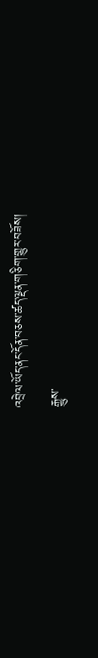འབྲེལ་ཡོད་ནང་དོན་བཅས་ཚད་ལྡན་གཅིག་གྱུར་བཟོས།
རྒྱུས་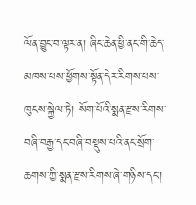ལོན་བྱུང་བ་ལྟར་ན། ཞིང་ཆེན་ཕྱི་ནང་གི་ཆེད་མཁས་པས་ཕྱོགས་སྟོན་དེར་རིགས་པས་ཁུངས་སྐྱེལ་ཏེ། སོག་པོའི་སྨན་རྫས་རིགས་བཞི་བརྒྱ་དང་བཞི་བསྡུས་པའི་ནང་སྲོག་ཆགས་ཀྱི་སྨན་རྫས་རིགས་ཞེ་གཉིས་དང་།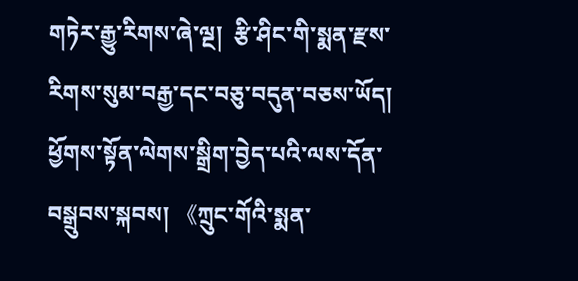གཏེར་རྒྱུ་རིགས་ཞེ་ལྔ།  རྩི་ཤིང་གི་སྨན་རྫས་རིགས་སུམ་བརྒྱ་དང་བཅུ་བདུན་བཅས་ཡོད། ཕྱོགས་སྟོན་ལེགས་སྒྲིག་བྱེད་པའི་ལས་དོན་བསྒྲུབས་སྐབས། 《ཀྲུང་གོའི་སྨན་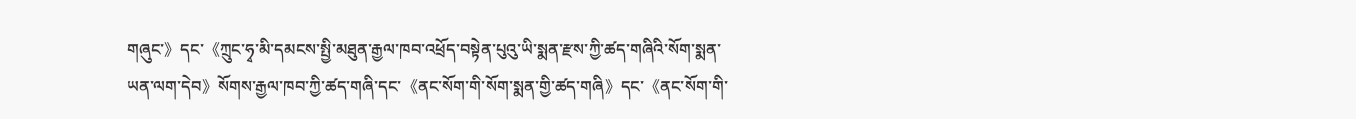གཞུང་》དང་《ཀྲུང་ཧྭ་མི་དམངས་སྤྱི་མཐུན་རྒྱལ་ཁབ་འཕྲོད་བསྟེན་པུའུ་ཡི་སྨན་རྫས་ཀྱི་ཚད་གཞིའི་སོག་སྨན་ཡན་ལག་དེབ》སོགས་རྒྱལ་ཁབ་ཀྱི་ཚད་གཞི་དང་《ནང་སོག་གི་སོག་སྨན་གྱི་ཚད་གཞི》དང་《ནང་སོག་གི་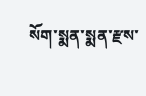སོག་སྨན་སྨན་རྫས་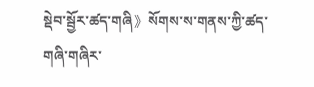སྡེབ་སྦྱོར་ཚད་གཞི》སོགས་ས་གནས་ཀྱི་ཚད་གཞི་གཞིར་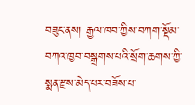བཟུང་ནས། རྒྱལ་ཁབ་ཀྱིས་བཀག་སྡོམ་བཀའ་ཁྱབ་བསྒྲགས་པའི་སྲོག་ཆགས་ཀྱི་སྨན་རྫས་མེད་པར་བཟོས་པ་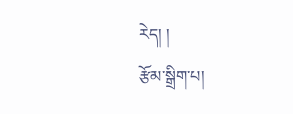རེད། །
རྩོམ་སྒྲིག་པ།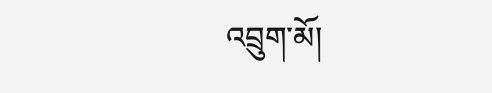འབྲུག་མོ།